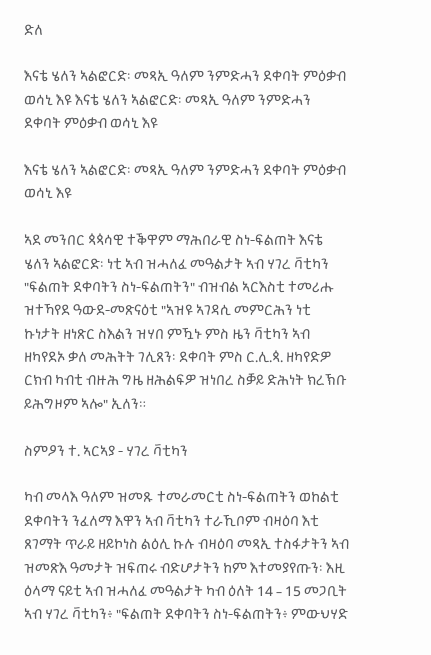ድለ

እናቴ ሄለን ኣልፎርድ፡ መጻኢ ዓለም ንምድሓን ደቀባት ምዕቃብ ወሳኒ እዩ እናቴ ሄለን ኣልፎርድ፡ መጻኢ ዓለም ንምድሓን ደቀባት ምዕቃብ ወሳኒ እዩ

እናቴ ሄለን ኣልፎርድ፡ መጻኢ ዓለም ንምድሓን ደቀባት ምዕቃብ ወሳኒ እዩ

ኣደ መንበር ጳጳሳዊ ተቕዋም ማሕበራዊ ስነ-ፍልጠት እናቴ ሄለን ኣልፎርድ፡ ነቲ ኣብ ዝሓለፈ መዓልታት ኣብ ሃገረ ቫቲካን "ፍልጠት ደቀባትን ስነ-ፍልጠትን" ብዝብል ኣርእስቲ ተመሪሑ ዝተኻየደ ዓውደ-መጽናዕቲ "ኣዝዩ ኣገዳሲ መምርሕን ነቲ ኩነታት ዘነጽር ስእልን ዝሃበ ምዃኑ ምስ ዜን ቫቲካን ኣብ ዘካየደኦ ቃለ መሕትት ገሊጸን፡ ደቀባት ምስ ር.ሊ.ጳ. ዘካየድዎ ርክብ ካብቲ ብዙሕ ግዜ ዘሕልፍዎ ዝነበረ ስቓይ ድሕነት ክረኽቡ ይሕግዞም ኣሎ" ኢለን።

ስምዖን ተ. ኣርኣያ - ሃገረ ቫቲካን

ካብ መላእ ዓለም ዝመጹ ተመራመርቲ ስነ-ፍልጠትን ወከልቲ ደቀባትን ንፈለማ እዋን ኣብ ቫቲካን ተራኺቦም ብዛዕባ እቲ ጸገማት ጥራይ ዘይኮነስ ልዕሊ ኩሉ ብዛዕባ መጻኢ ተስፋታትን ኣብ ዝመጽእ ዓመታት ዝፍጠሩ ብድሆታትን ከም እተመያየጡን፡ እዚ ዕላማ ናይቲ ኣብ ዝሓለፈ መዓልታት ካብ ዕለት 14 – 15 መጋቢት ኣብ ሃገረ ቫቲካን፥ "ፍልጠት ደቀባትን ስነ-ፍልጠትን፥ ምውህሃድ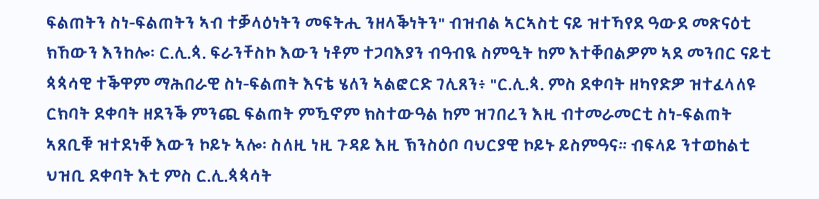ፍልጠትን ስነ-ፍልጠትን ኣብ ተቓላዕነትን መፍትሒ ንዘላቕነትን" ብዝብል ኣርኣስቲ ናይ ዝተኻየደ ዓውደ መጽናዕቲ ክኸውን እንከሎ፡ ር.ሊ.ጳ. ፍራንቸስኮ እውን ነቶም ተጋባእያን ብዓብዪ ስምዒት ከም እተቐበልዎም ኣደ መንበር ናይቲ ጳጳሳዊ ተቕዋም ማሕበራዊ ስነ-ፍልጠት እናቴ ሄለን ኣልፎርድ ገሊጸን፥ "ር.ሊ.ጳ. ምስ ደቀባት ዘካየድዎ ዝተፈላለዩ ርክባት ደቀባት ዘደንቕ ምንጪ ፍልጠት ምዃኖም ክስተውዓል ከም ዝገበረን እዚ ብተመራመርቲ ስነ-ፍልጠት ኣጸቢቑ ዝተደነቐ እውን ኮይኑ ኣሎ፡ ስለዚ ነዚ ጉዳይ እዚ ኽንስዕቦ ባህርያዊ ኮይኑ ይስምዓና። ብፍላይ ንተወከልቲ ህዝቢ ደቀባት እቲ ምስ ር.ሊ.ጳጳሳት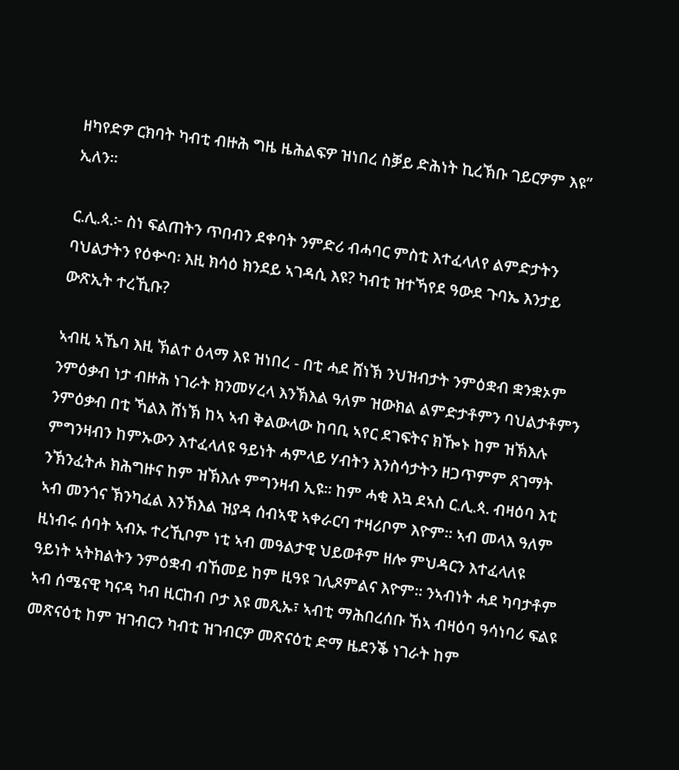ዘካየድዎ ርክባት ካብቲ ብዙሕ ግዜ ዜሕልፍዎ ዝነበረ ስቓይ ድሕነት ኪረኽቡ ገይርዎም እዩ” ኢለን።

ር.ሊ.ጳ.፦ ስነ ፍልጠትን ጥበብን ደቀባት ንምድሪ ብሓባር ምስቲ እተፈላለየ ልምድታትን ባህልታትን የዕቍባ፡ እዚ ክሳዕ ክንደይ ኣገዳሲ እዩ? ካብቲ ዝተኻየደ ዓውደ ጉባኤ እንታይ ውጽኢት ተረኺቡ?

ኣብዚ ኣኼባ እዚ ኽልተ ዕላማ እዩ ዝነበረ - በቲ ሓደ ሸነኽ ንህዝብታት ንምዕቋብ ቋንቋኦም ንምዕቃብ ነታ ብዙሕ ነገራት ክንመሃረላ እንኽእል ዓለም ዝውክል ልምድታቶምን ባህልታቶምን ንምዕቃብ በቲ ኻልእ ሸነኽ ከኣ ኣብ ቅልውላው ከባቢ ኣየር ደገፍትና ክዀኑ ከም ዝኽእሉ ምግንዛብን ከምኡውን እተፈላለዩ ዓይነት ሓምላይ ሃብትን እንስሳታትን ዘጋጥምም ጸገማት ንኽንፈትሖ ክሕግዙና ከም ዝኽእሉ ምግንዛብ ኢዩ። ከም ሓቂ እኳ ደኣስ ር.ሊ.ጳ. ብዛዕባ እቲ ኣብ መንጎና ኽንካፈል እንኽእል ዝያዳ ሰብኣዊ ኣቀራርባ ተዛሪቦም እዮም። ኣብ መላእ ዓለም ዚነብሩ ሰባት ኣብኡ ተረኺቦም ነቲ ኣብ መዓልታዊ ህይወቶም ዘሎ ምህዳርን እተፈላለዩ ዓይነት ኣትክልትን ንምዕቋብ ብኸመይ ከም ዚዓዩ ገሊጾምልና እዮም። ንኣብነት ሓደ ካባታቶም ኣብ ሰሜናዊ ካናዳ ካብ ዚርከብ ቦታ እዩ መጺኡ፣ ኣብቲ ማሕበረሰቡ ኸኣ ብዛዕባ ዓሳነባሪ ፍልዩ መጽናዕቲ ከም ዝገብርን ካብቲ ዝገብርዎ መጽናዕቲ ድማ ዜደንቕ ነገራት ከም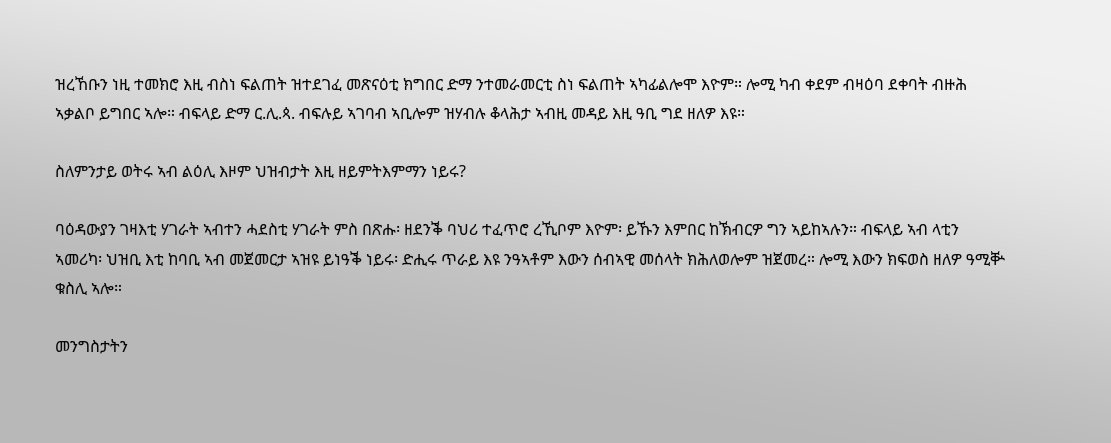ዝረኸቡን ነዚ ተመክሮ እዚ ብስነ ፍልጠት ዝተደገፈ መጽናዕቲ ክግበር ድማ ንተመራመርቲ ስነ ፍልጠት ኣካፊልሎሞ እዮም። ሎሚ ካብ ቀደም ብዛዕባ ደቀባት ብዙሕ ኣቃልቦ ይግበር ኣሎ። ብፍላይ ድማ ር.ሊ.ጳ. ብፍሉይ ኣገባብ ኣቢሎም ዝሃብሉ ቆላሕታ ኣብዚ መዳይ እዚ ዓቢ ግደ ዘለዎ እዩ።

ስለምንታይ ወትሩ ኣብ ልዕሊ እዞም ህዝብታት እዚ ዘይምትእምማን ነይሩ?

ባዕዳውያን ገዛእቲ ሃገራት ኣብተን ሓደስቲ ሃገራት ምስ በጽሑ፡ ዘደንቕ ባህሪ ተፈጥሮ ረኺቦም እዮም፡ ይኹን እምበር ከኽብርዎ ግን ኣይከኣሉን። ብፍላይ ኣብ ላቲን ኣመሪካ፡ ህዝቢ እቲ ከባቢ ኣብ መጀመርታ ኣዝዩ ይነዓቕ ነይሩ፡ ድሒሩ ጥራይ እዩ ንዓኣቶም እውን ሰብኣዊ መሰላት ክሕለወሎም ዝጀመረ። ሎሚ እውን ክፍወስ ዘለዎ ዓሚቝ ቁስሊ ኣሎ።

መንግስታትን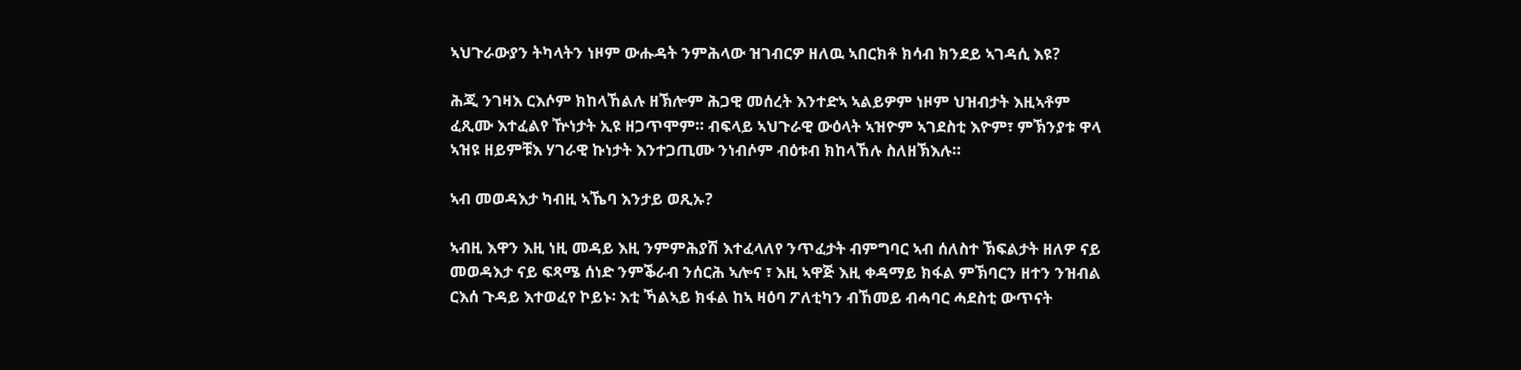ኣህጉራውያን ትካላትን ነዞም ውሑዳት ንምሕላው ዝገብርዎ ዘለዉ ኣበርክቶ ክሳብ ክንደይ ኣገዳሲ እዩ?

ሕጂ ንገዛእ ርእሶም ክከላኸልሉ ዘኽሎም ሕጋዊ መሰረት እንተድኣ ኣልይዎም ነዞም ህዝብታት እዚኣቶም ፈጺሙ እተፈልየ ዅነታት ኢዩ ዘጋጥሞም። ብፍላይ ኣህጉራዊ ውዕላት ኣዝዮም ኣገደስቲ እዮም፣ ምኽንያቱ ዋላ ኣዝዩ ዘይምቹእ ሃገራዊ ኩነታት እንተጋጢሙ ንነብሶም ብዕቱብ ክከላኸሉ ስለዘኽእሉ።

ኣብ መወዳእታ ካብዚ ኣኼባ እንታይ ወጺኡ?

ኣብዚ እዋን እዚ ነዚ መዳይ እዚ ንምምሕያሽ እተፈላለየ ንጥፈታት ብምግባር ኣብ ሰለስተ ኽፍልታት ዘለዎ ናይ መወዳእታ ናይ ፍጻሜ ሰነድ ንምቕራብ ንሰርሕ ኣሎና ፣ እዚ ኣዋጅ እዚ ቀዳማይ ክፋል ምኽባርን ዘተን ንዝብል ርእሰ ጉዳይ እተወፈየ ኮይኑ፡ እቲ ኻልኣይ ክፋል ከኣ ዛዕባ ፖለቲካን ብኸመይ ብሓባር ሓደስቲ ውጥናት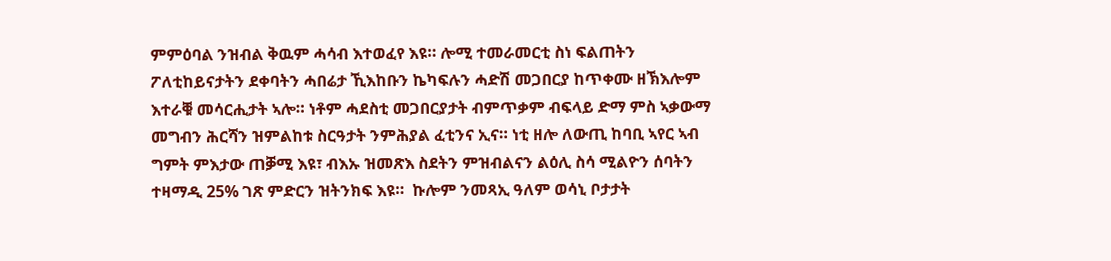ምምዕባል ንዝብል ቅዉም ሓሳብ እተወፈየ እዩ። ሎሚ ተመራመርቲ ስነ ፍልጠትን ፖለቲከይናታትን ደቀባትን ሓበሬታ ኺእከቡን ኬካፍሉን ሓድሽ መጋበርያ ከጥቀሙ ዘኽእሎም እተራቑ መሳርሒታት ኣሎ። ነቶም ሓደስቲ መጋበርያታት ብምጥቃም ብፍላይ ድማ ምስ ኣቃውማ መግብን ሕርሻን ዝምልከቱ ስርዓታት ንምሕያል ፈቲንና ኢና። ነቲ ዘሎ ለውጢ ከባቢ ኣየር ኣብ ግምት ምእታው ጠቓሚ እዩ፣ ብእኡ ዝመጽእ ስደትን ምዝብልናን ልዕሊ ስሳ ሚልዮን ሰባትን ተዛማዲ 25% ገጽ ምድርን ዝትንክፍ እዩ።  ኩሎም ንመጻኢ ዓለም ወሳኒ ቦታታት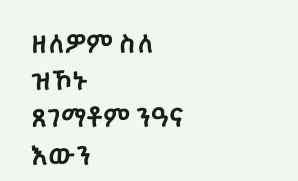ዘለዎም ስለ ዝኾኑ ጸገማቶም ንዓና እውን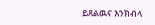ይጸልዉና እንክብላ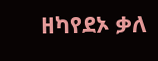ዘካየደኦ ቃለ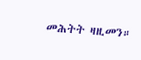መሕትት ዛዚመን።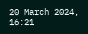20 March 2024, 16:21